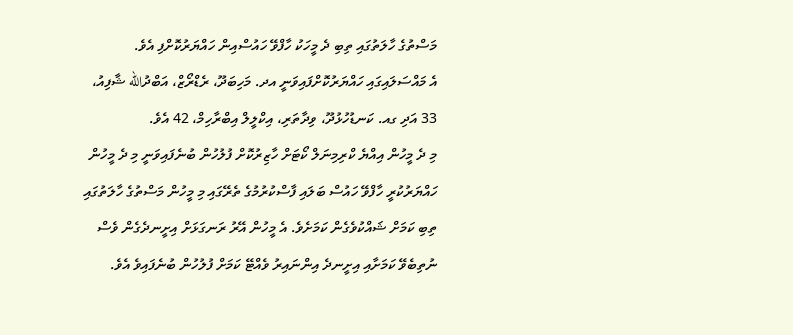މަސްތުގެ ހާލަތުގައި ތިބި ދެ މީހަކު ހާފްވޭ ހައުސްއިން ހައްޔަރުކޮށްފި އެވެ.
އެ މައްސަލައިގައި ހައްޔަރުކޮށްފައިވަނީ އދ. މަހިބަދޫ، ރެޑްރޯޒް، އަބްދުالله ޝާފިއު، 33 އަދި ގއ. ކަނޑުހުޅުދޫ، ވިދާތަރި، އިކްލީލް އިބްރާހިމް، 42 އެވެ.
މި ދެ މީހުން އިއްޔެ ކްރިމިނަލް ކޯޓަށް ހާޒިރުކޮށް ފުލުހުން ބުނެފައިވަނީ މި ދެ މީހުން ހައްޔަރުކުރީ ހާފްވޭ ހައުސް ބަލައި ފާސްކުރުމުގެ ތެރޭގައި މި މީހުން މަސްތުގެ ހާލަތުގައި ތިބި ކަމަށް ޝައްކުވެގެން ކަމަށެވެ. އެ މީހުން އޭރު ރަނގަޅަށް އިށީނދެގެން ވެސް ނުތިބެވޭ ކަމަށާއި އިށީނދެ އިންނައިރު ވެއްޓޭ ކަމަށް ފުލުހުން ބުނެފައިވެ އެވެ.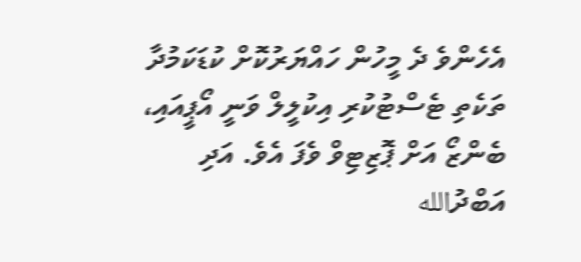އެހެންވެ ދެ މީހުން ހައްޔަރުކޮށް ކުޑަކަމުދާ ތަކެތި ޓެސްޓުކުރި އިކުލީލް ވަނީ އޯޕީއައި، ބެންޒޯ އަށް ޕޮޒިޓިވް ވެފަ އެވެ. އަދި އަބްދުالله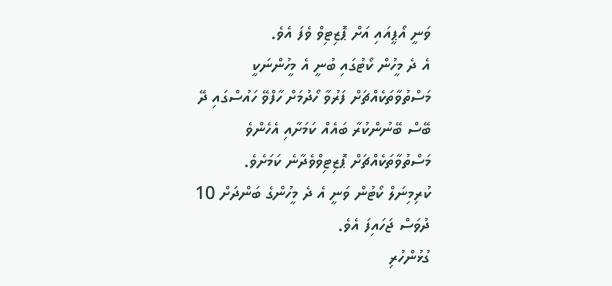ވަނީ އޯޕީއައި އަށް ޕޮޒިޓިވް ވެފަ އެވެ.
އެ ދެ މީހުން ކޯޓުގައި ބުނީ އެ މީހުންނަކީ މަސްތުވާތަކެއްޗަށް ފަރުވާ ހޯދުމަށް ހާފްވޭ ހައުސްގައި ދޭ ބޭސް ބޭނުންކުރާ ބައެއް ކަމަށާއި އެހެންވެ މަސްތުވާތަކެއްޗަށް ޕޮޒިޓިވްވެދާނެ ކަމަށެވެ.
ކުރިމިނަލް ކޯޓުން ވަނީ އެ ދެ މީހުންގެ ބަންދަށް 10 ދުވަސް ޖަހައިފަ އެވެ.
ގުޅުންހުރި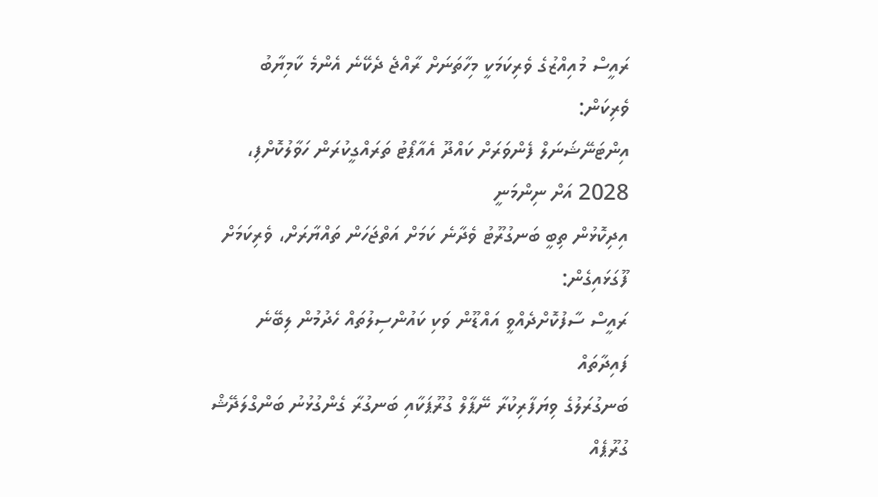ރައީސް މުއިއްޒުގެ ވެރިކަމަކީ މިހާތަނަށް ރާއްޖެ ދެކޭނެ އެންމެ ކާމިޔާބު ވެރިކަން:
އިންޓަނޭޝަނަލް ފެންވަރަށް ކައްދޫ އެއާޕޯޓު ތަރައްގީކުރަން ހަވާލުކޮށްފި، 2028 އަށް ނިންމަނީ
އިދިކޮޅުން ތިބީ ބަނގުރޫޓު ވެދާނެ ކަމަށް އަތްޖަހަން ތައްޔާރަށް، ވެރިކަމަށް ފޫގަޅައިގެން:
ރައީސް ސާފުކޮށްދެއްވީ އައްޑޫން ވަކި ކައުންސިލުތައް ހެދުމުން ލިބޭނެ ފައިދާތައް
ބަނގުރަލުގެ ވިޔަފާރިކުރާ ނޭޕާލް ގުރޫޕަކާއި ބަނގުރާ ގެންގުޅުނު ބަންގްލަދޭޝް ގުރޫޕެއް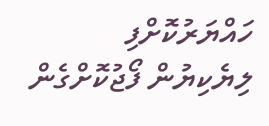ހައްޔަރުކޮށްފި
ލިޔެކިޔުން ފޯޖުކޮށްގެން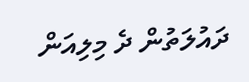ދައުލަތުން ދެ މިލިއަން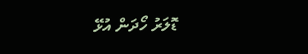ޑޮލަރު ހޯދަން އުޅޭ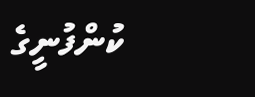ކުންފުނީގެ